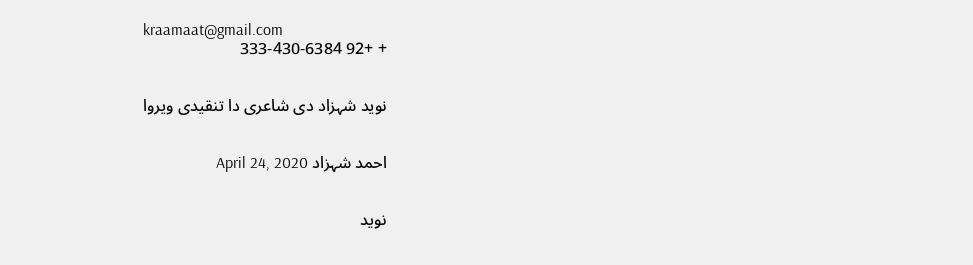kraamaat@gmail.com
+ +92 333-430-6384


نوید شہزاد دی شاعری دا تنقیدی ویروا


احمد شہزاد April 24, 2020


نوید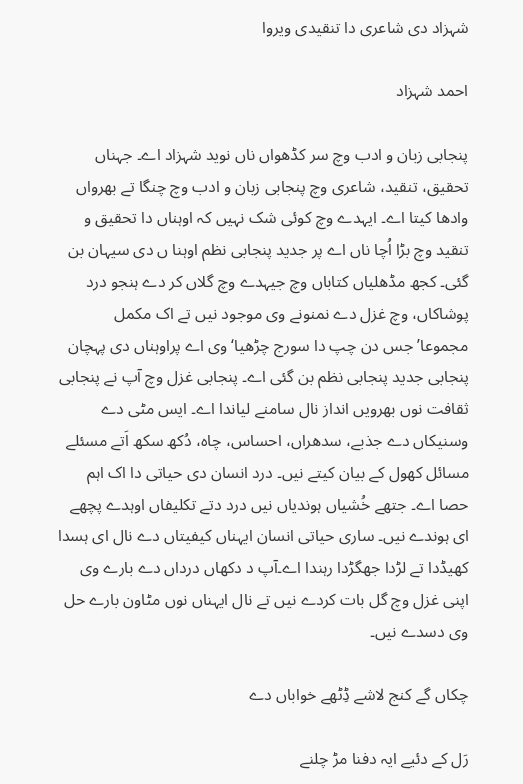شہزاد دی شاعری دا تنقیدی ویروا

احمد شہزاد

پنجابی زبان و ادب وچ سر کڈھواں ناں نوید شہزاد اے۔ جہناں تحقیق، تنقید، شاعری وچ پنجابی زبان و ادب وچ چنگا تے بھرواں وادھا کیتا اے۔ ایہدے وچ کوئی شک نہیں کہ اوہناں دا تحقیق و تنقید وچ بڑا اُچا ناں اے پر جدید پنجابی نظم اوہنا ں دی سیہان بن گئی۔ کجھ مڈھلیاں کتاباں وچ جیہدے وچ گلاں کر دے ہنجو درد پوشاکاں، وچ غزل دے نمنونے وی موجود نیں تے اک مکمل مجموعا’جس دن چپ دا سورج چڑھیا‘ وی اے پراوہناں دی پہچان پنجابی جدید پنجابی نظم بن گئی اے۔ پنجابی غزل وچ آپ نے پنجابی ثقافت نوں بھرویں انداز نال سامنے لیاندا اے۔ ایس مٹی دے وسنیکاں دے جذبے، سدھراں، احساس، چاہ، دُکھ سکھ اَتے مسئلے مسائل کھول کے بیان کیتے نیں۔ درد انسان دی حیاتی دا اک اہم حصا اے۔ جتھے خُشیاں ہوندیاں نیں درد دتے تکلیفاں اوہدے پچھے ای ہوندے نیں۔ ساری حیاتی انسان ایہناں کیفیتاں دے نال ای ہسدا کھیڈدا تے لڑدا جھگڑدا رہندا اے۔آپ د دکھاں درداں دے بارے وی اپنی غزل وچ گل بات کردے نیں تے نال ایہناں نوں مٹاون بارے حل وی دسدے نیں۔

چکاں گے کنج لاشے ڈِٹھے خواباں دے

رَل کے دئیے ایہ دفنا مڑ چلنے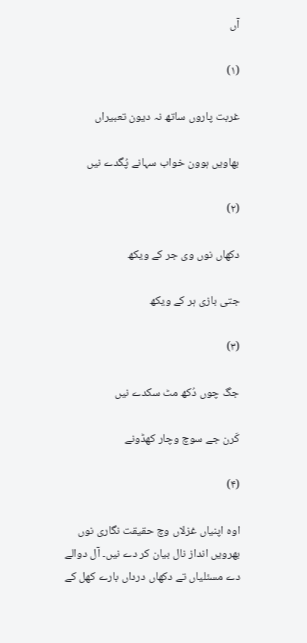آں

(۱)

غربت پاروں ساتھ نہ دیون تعبیراں

بھاویں ہوون خواب سہانے پُگدے نیں

(۲)

دکھاں نوں وی جر کے ویکھ

جتی بازی ہر کے ویکھ

(۳)

جگ چوں دُکھ مٹ سکدے نیں

کَرن جے سوچ وچار کھڈونے

(۴)

اوہ اپنیاں غزلاں وچ حقیقت نگاری نوں بھرویں انداز نال بیان کر دے نیں۔ آل دوالے دے مسئلیاں تے دکھاں درداں بارے کھل کے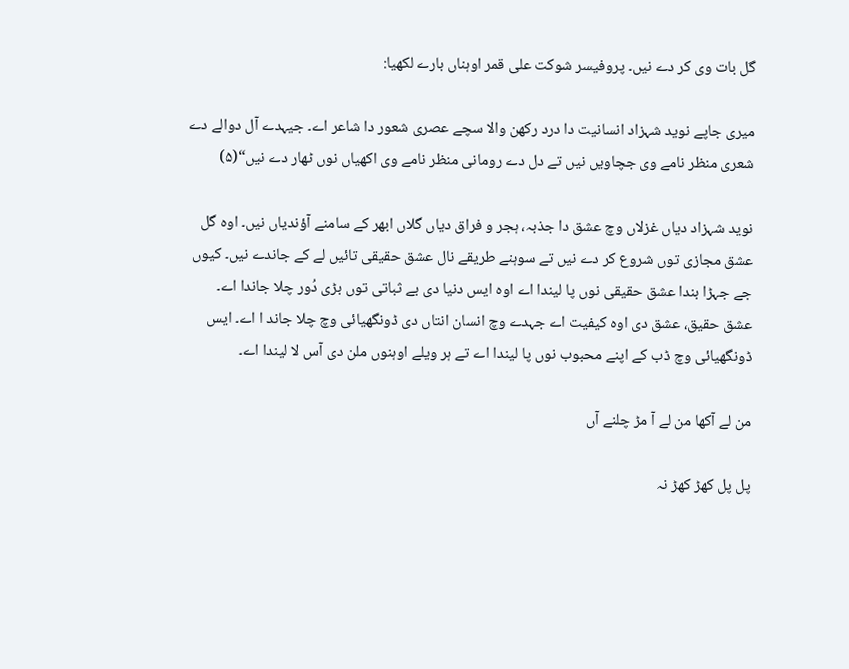گل بات وی کر دے نیں۔ پروفیسر شوکت علی قمر اوہناں بارے لکھیا:

میری جاپے نوید شہزاد انسانیت دا درد رکھن والا سچے عصری شعور دا شاعر اے۔ جیہدے آل دوالے دے شعری منظر نامے وی جچاویں نیں تے دل دے رومانی منظر نامے وی اکھیاں نوں ٹھار دے نیں“(۵)

نوید شہزاد دیاں غزلاں وچ عشق دا جذبہ، ہجر و فراق دیاں گلاں ابھر کے سامنے آؤندیاں نیں۔ اوہ گل عشق مجازی توں شروع کر دے نیں تے سوہنے طریقے نال عشق حقیقی تائیں لے کے جاندے نیں۔ کیوں جے جہڑا بندا عشق حقیقی نوں پا لیندا اے اوہ ایس دنیا دی بے ثباتی توں بڑی دُور چلا جاندا اے۔ عشق حقیق، عشق دی اوہ کیفیت اے جہدے وچ انسان انتاں دی ڈونگھیائی وچ چلا جاند ا اے۔ ایس ڈونگھیائی وچ ڈب کے اپنے محبوب نوں پا لیندا اے تے ہر ویلے اوہنوں ملن دی آس لا لیندا اے۔

من لے آکھا من لے آ مڑ چلنے آں

پل پل کھڑ کھڑ نہ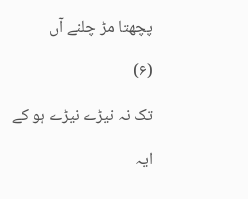پچھتا مڑ چلنے آں

(۶)

تک نہ نیڑے نیڑے ہو کے

ایہ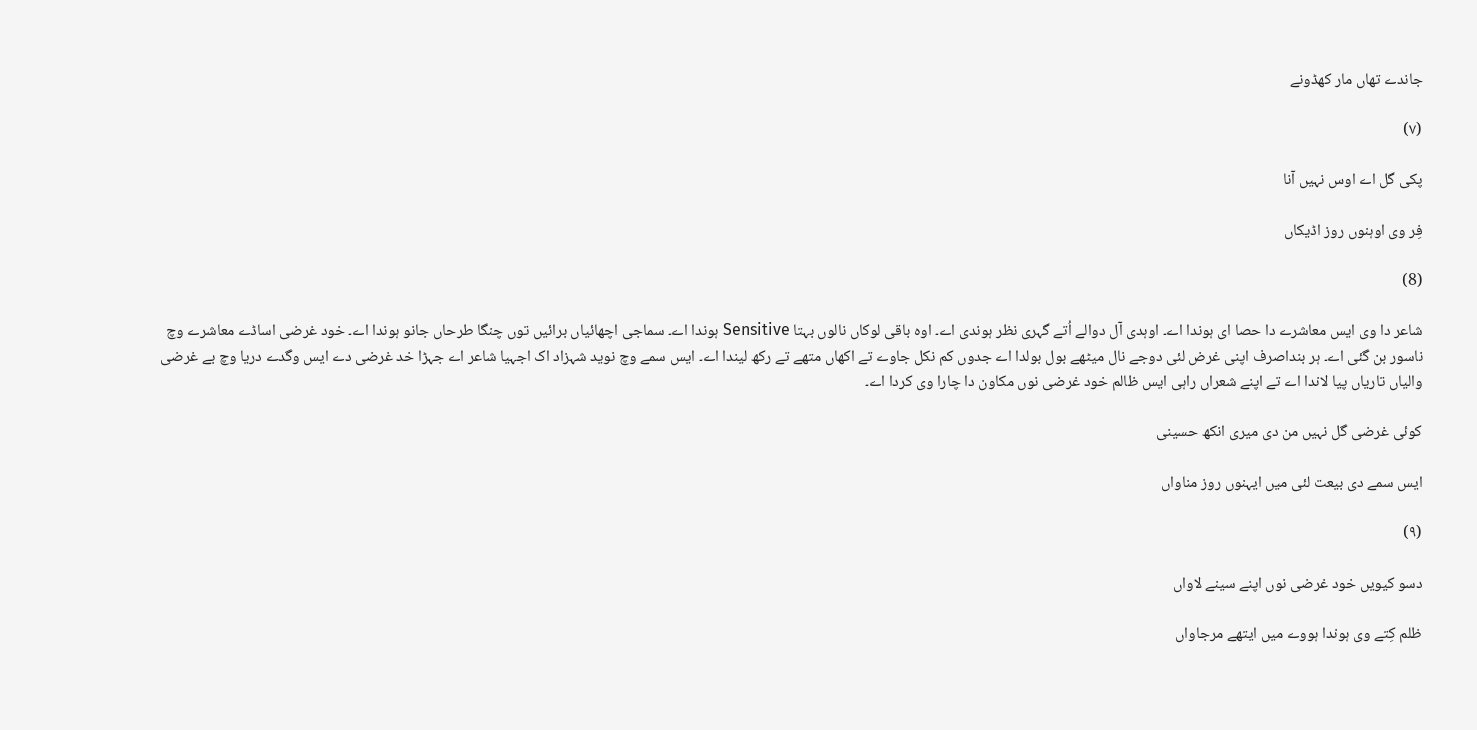جاندے تھاں مار کھڈونے

(۷)

پکی گل اے اوس نہیں آنا

فِر وی اوہنوں روز اڈیکاں

(8)

شاعر دا وی ایس معاشرے دا حصا ای ہوندا اے۔ اوہدی آل دوالے اُتے گہری نظر ہوندی اے۔ اوہ باقی لوکاں نالوں بہتا Sensitive ہوندا اے۔ سماجی اچھائیاں برائیں توں چنگا طرحاں جانو ہوندا اے۔ خود غرضی اساڈے معاشرے وچ ناسور بن گئی اے۔ ہر بنداصرف اپنی غرض لئی دوجے نال میٹھے بول بولدا اے جدوں کم نکل جاوے تے اکھاں متھے تے رکھ لیندا اے۔ ایس سمے وچ نوید شہزاد اک اجہیا شاعر اے جہڑا خد غرضی دے ایس وگدے دریا وچ بے غرضی والیاں تاریاں پیا لاندا اے تے اپنے شعراں راہی ایس ظالم خود غرضی نوں مکاون دا چارا وی کردا اے۔

کوئی غرضی گل نہیں من دی میری انکھ حسینی

ایس سمے دی بیعت لئی میں ایہنوں روز مناواں

(۹)

دسو کیویں خود غرضی نوں اپنے سینے لاواں

ظلم کِتے وی ہوندا ہووے میں ایتھے مرجاواں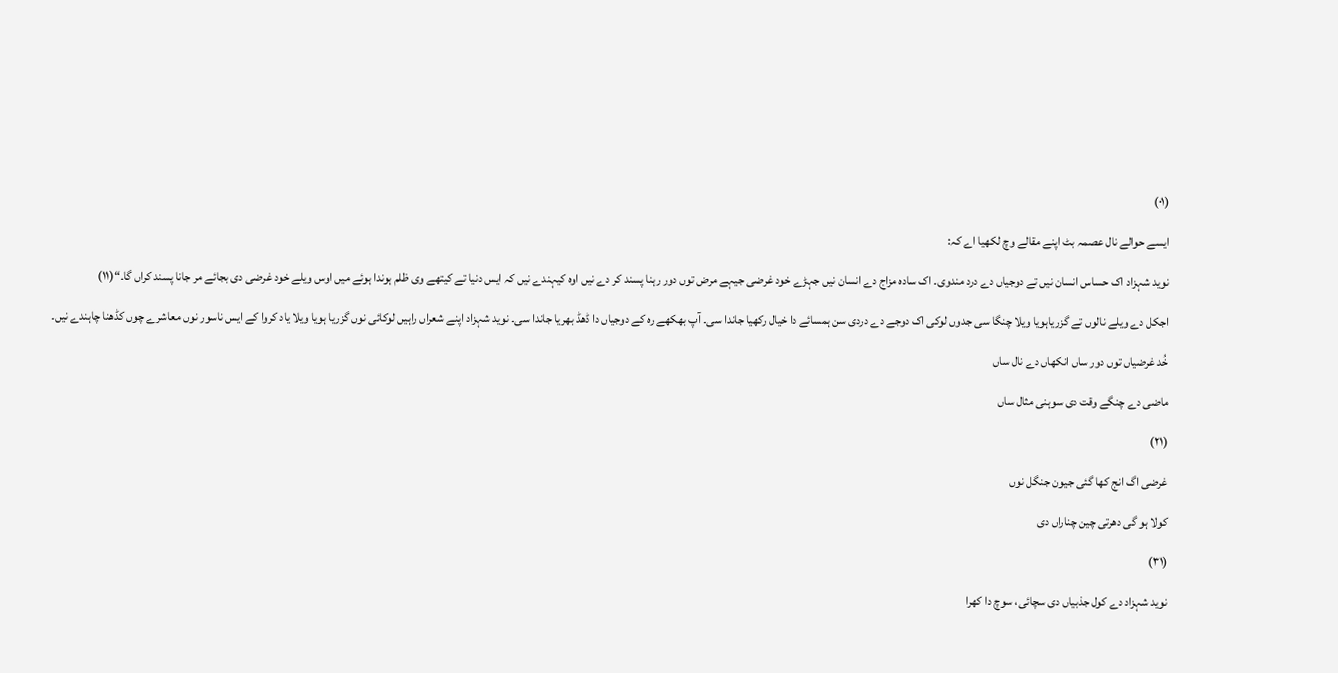(۰۱)

ایسے حوالے نال عصمہ بٹ اپنے مقالے وچ لکھیا اے کہ:

نوید شہزاد اک حساس انسان نیں تے دوجیاں دے درد مندوی۔ اک سادہ مزاج دے انسان نیں جہڑے خود غرضی جیہے مرض توں دور رہنا پسند کر دے نیں اوہ کیہندے نیں کہ ایس دنیا تے کیتھے وی ظلم ہوندا ہوئے میں اوس ویلے خود غرضی دی بجائے مر جانا پسند کراں گا۔“(۱۱)

اجکل دے ویلے نالوں تے گزریاہویا ویلا چنگا سی جدوں لوکی اک دوجے دے دردی سن ہمسائے دا خیال رکھیا جاندا سی۔ آپ بھکھے رہ کے دوجیاں دا ڈھڈ بھریا جاندا سی۔ نوید شہزاد اپنے شعراں راہیں لوکائی نوں گزریا ہویا ویلا یاد کروا کے ایس ناسور نوں معاشرے چوں کڈھنا چاہندے نیں۔

خُد غرضیاں توں دور ساں انکھاں دے نال ساں

ماضی دے چنگے وقت دی سوہنی مثال ساں

(۲۱)

غرضی اگ انج کھا گئی جیون جنگل نوں

کولا ہو گی دھرتی چین چناراں دی

(۳۱)

نوید شہزاد دے کول جذبیاں دی سچائی، سوچ دا کھرا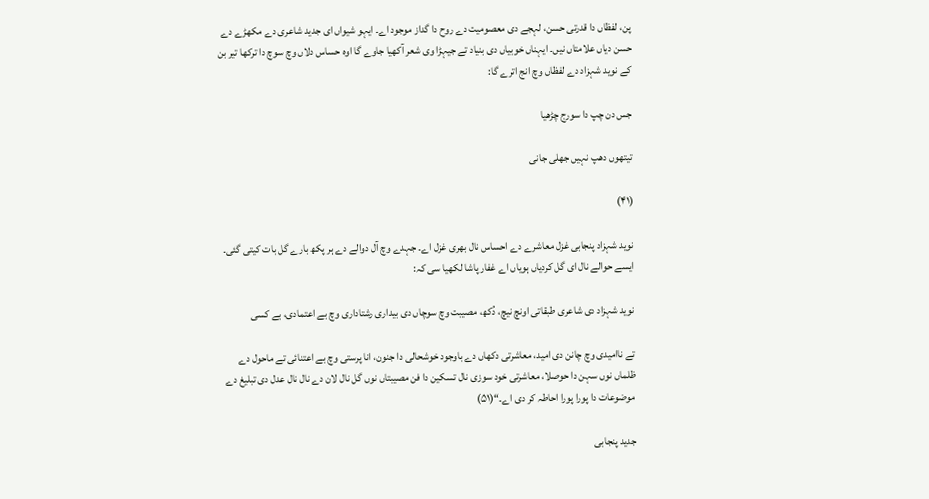پن، لفظاں دا قدرتی حسن، لہجے دی معصومیت دے روح دا گداز موجود اے۔ ایہو شیواں ای جدید شاعری دے مکھڑے دے حسن دیاں علامتاں نیں۔ ایہناں خوبیاں دی بنیاد تے جیہڑا وی شعر آکھیا جاوے گا اوہ حساس دلاں وچ سوچ دا ترکھا تیر بن کے نوید شہزاد دے لفظاں وچ انج اترے گا:

جس دن چپ دا سورج چڑھیا

تیتھوں دھپ نہیں جھلی جانی

(۴۱)

نوید شہزاد پنجابی غزل معاشرے دے احساس نال بھری غزل اے۔ جہدے وچ آل دوالے دے ہر پکھ بارے گل بات کیتی گئی۔ ایسے حوالے نال ای گل کردیاں ہویاں اے غفار پاشا لکھیا سی کہ:

نوید شہزاد دی شاعری طبقاتی اونچ نیچ، دُکھ، مصیبت وچ سوچاں دی بیداری رشتاداری وچ بے اعتمادی، بے کسی

تے ناامیدی وچ چانن دی امید، معاشرتی دکھاں دے باوجود خوشحالی دا جنون، انا پرستی وچ بے اعتنائی تے ماحول دے ظلماں نوں سہن دا حوصلا، معاشرتی خود سوزی نال تسکین دا فن مصیبتاں نوں گل نال لان دے نال نال عدل دی تبلیغ دے موضوعات دا پورا پورا احاطہ کر دی اے۔“(۵۱)

جدید پنجابی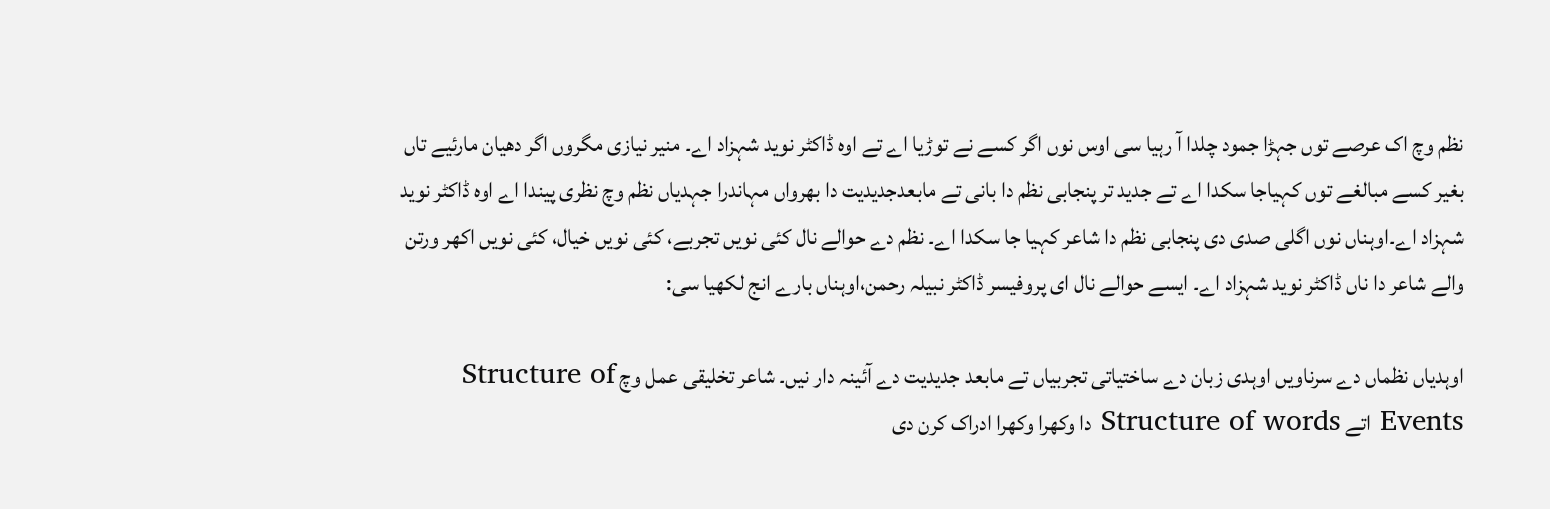نظم وچ اک عرصے توں جہڑا جمود چلدا آ رہیا سی اوس نوں اگر کسے نے توڑیا اے تے اوہ ڈاکٹر نوید شہزاد اے۔ منیر نیازی مگروں اگر دھیان مارئیے تاں بغیر کسے مبالغے توں کہیاجا سکدا اے تے جدید تر پنجابی نظم دا بانی تے مابعدجدیدیت دا بھرواں مہاندرا جہدیاں نظم وچ نظری پیندا اے اوہ ڈاکٹر نوید شہزاد اے۔اوہناں نوں اگلی صدی دی پنجابی نظم دا شاعر کہیا جا سکدا اے۔ نظم دے حوالے نال کئی نویں تجربے، کئی نویں خیال، کئی نویں اکھر ورتن والے شاعر دا ناں ڈاکٹر نوید شہزاد اے۔ ایسے حوالے نال ای پروفیسر ڈاکٹر نبیلہ رحمن،اوہناں بارے انج لکھیا سی:

اوہدیاں نظماں دے سرناویں اوہدی زبان دے ساختیاتی تجربیاں تے مابعد جدیدیت دے آئینہ دار نیں۔ شاعر تخلیقی عمل وچ Structure of Events اتے Structure of words دا وکھرا وکھرا ادراک کرن دی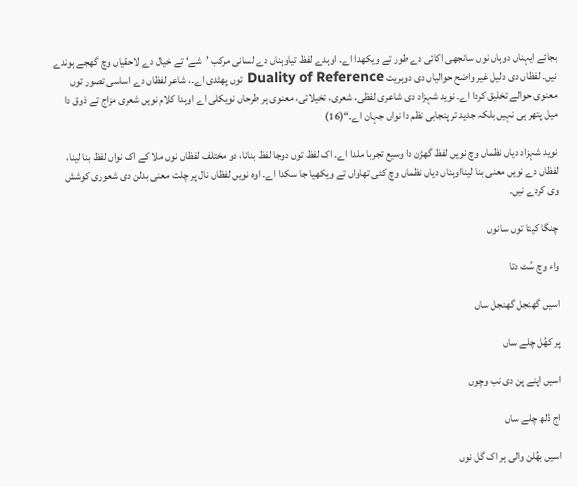بجائے ایہناں دوہاں نوں سانجھی اکائی دے طور تے ویکھدا اے۔ اوہدے لفظ تیاوہناں دے لسانی مرکب ’شے‘ تے خیال دے لاحقیاں وچ گھجے ہوندے نیں۔ لفظاں دی دلیل غیر واضح حوالیاں دی دوہریت Duality of Reference توں پھٹدی اے۔، شاعر لفظاں دے اساسی تصور توں معنوی حوالے تخلیق کردا اے۔ نوید شہزاد دی شاعری لفظی، شعری، تخیلاتی، معنوی ہر طرحاں نویکلی اے اوہدا کلام نویں شعری مزاج تے ذوق دا میل پتھر ہی نہیں بلکہ جدید تر پنجابی نظم دا نواں جہان اے۔“(16)

نوید شہزاد دیاں نظماں وچ نویں لفظ گھڑن دا وسیع تجربا ملدا اے۔ اک لفظ توں دوجا لفظ بنانا، دو مختلف لفظاں نوں ملا کے اک نواں لفظ بنا لینا، لفظاں دے نویں معنی بنا لینااوہناں دیاں نظماں وچ کئی تھاواں تے ویکھیا جا سکدا اے۔ اوہ نویں لفظاں نال پر چلت معنی بدلن دی شعوری کوشش وی کردے نیں۔

چنگا کیتا توں سانوں

واء وچ سُٹ دتا

اسیں گھنجل گھنجل ساں

پر کھُل چلے ساں

اسیں اپنے پن دی نب وچوں

اج ڈلھ چلے ساں

اسیں بھُلن والی ہر اک گل نوں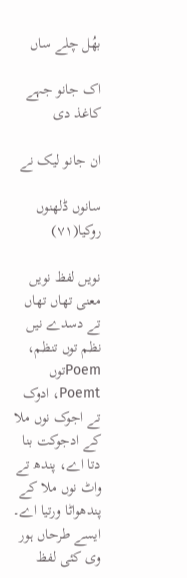بھُل چلے ساں

اک جانو جہے کاغذ دی

ان جانو لیک نے

سانوں ڈلھنوں روکیا(۷۱)

نویں لفظ نویں معنی تھاں تھاں تے دسدے نیں نظم توں تنظم، Poemتوں Poemt، ادوک تے اجوک نوں ملا کے ادجوکت بنا دتا اے، پندھ تے واٹ نوں ملا کے پندھواٹا ورتیا اے۔ ایسے طرحاں ہور وی کئی لفظ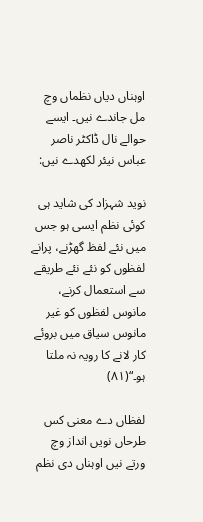اوہناں دیاں نظماں وچ مل جاندے نیں۔ ایسے حوالے نال ڈاکٹر ناصر عباس نیئر لکھدے نیں:

نوید شہزاد کی شاید ہی کوئی نظم ایسی ہو جس میں نئے لفظ گھڑنے، پرانے لفظوں کو نئے نئے طریقے سے استعمال کرنے، مانوس لفظوں کو غیر مانوس سیاق میں بروئے کار لانے کا رویہ نہ ملتا ہو۔“(۸۱)

لفظاں دے معنی کس طرحاں نویں انداز وچ ورتے نیں اوہناں دی نظم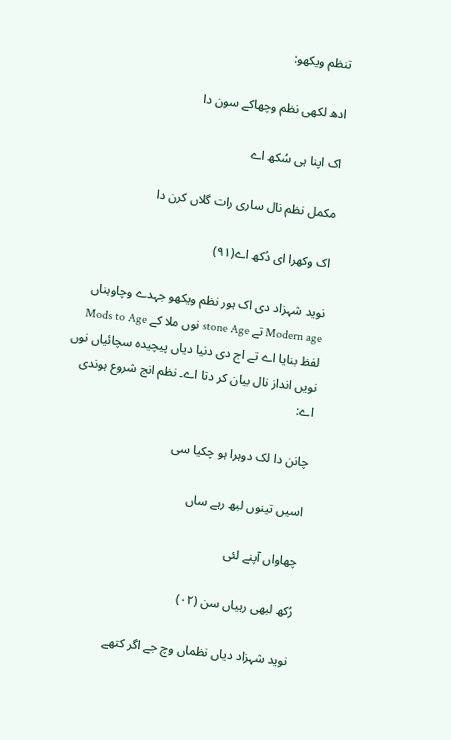تنظم ویکھو:

ادھ لکھی نظم وچھاکے سون دا

اک اپنا ہی سُکھ اے

مکمل نظم نال ساری رات گلاں کرن دا

اک وکھرا ای دُکھ اے(۹۱)

نوید شہزاد دی اک ہور نظم ویکھو جہدے وچاوہناں Modern age تے stone Age نوں ملا کے Mods to Age لفظ بنایا اے تے اج دی دنیا دیاں پیچیدہ سچائیاں نوں نویں انداز نال بیان کر دتا اے۔ نظم انج شروع ہوندی اے:

چانن دا لک دوہرا ہو چکیا سی

اسیں تینوں لبھ رہے ساں

چھاواں آپنے لئی

رُکھ لبھی رہیاں سن (۰۲)

نوید شہزاد دیاں نظماں وچ جے اگر کتھے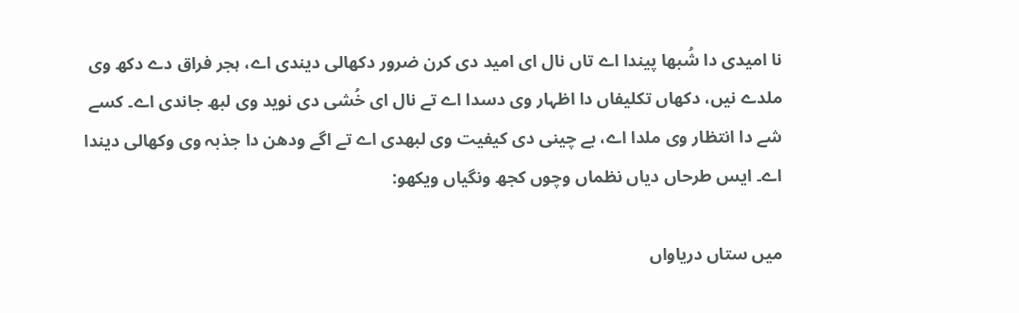نا امیدی دا شُبھا پیندا اے تاں نال ای امید دی کرن ضرور دکھالی دیندی اے، ہجر فراق دے دکھ وی ملدے نیں، دکھاں تکلیفاں دا اظہار وی دسدا اے تے نال ای خُشی دی نوید وی لبھ جاندی اے۔ کسے شے دا انتظار وی ملدا اے، بے چینی دی کیفیت وی لبھدی اے تے اگے ودھن دا جذبہ وی وکھالی دیندا اے۔ ایس طرحاں دیاں نظماں وچوں کجھ ونگیاں ویکھو:

میں ستاں دریاواں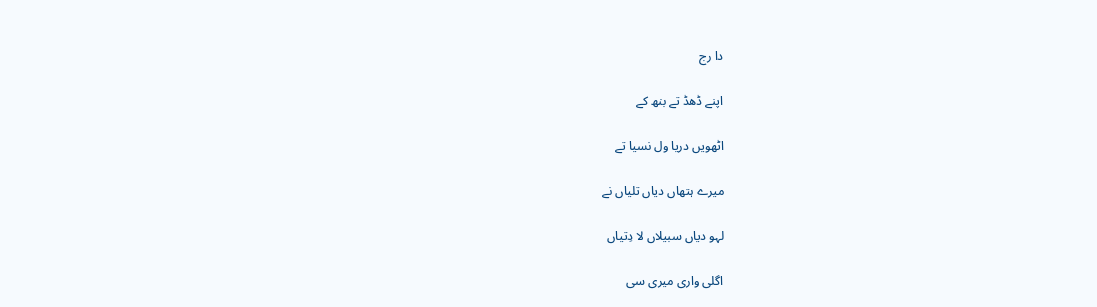دا رج

اپنے ڈھڈ تے بنھ کے

اٹھویں دریا ول نسیا تے

میرے ہتھاں دیاں تلیاں نے

لہو دیاں سبیلاں لا دِتیاں

اگلی واری میری سی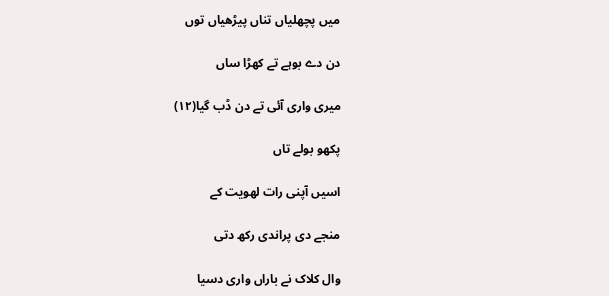میں پچھلیاں تناں پیڑھیاں توں

دن دے بوہے تے کھڑا ساں

میری واری آئی تے دن ڈب گیا(۱۲)

پکھو بولے تاں

اسیں آپنی رات لھویت کے

منجے دی پراندی رکھ دتی

وال کلاک نے باراں واری دسیا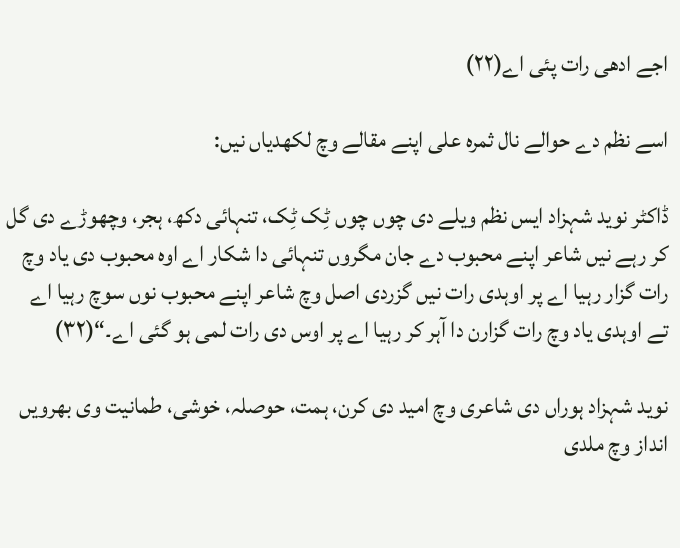اجے ادھی رات پئی اے(۲۲)

اسے نظم دے حوالے نال ثمرہ علی اپنے مقالے وچ لکھدیاں نیں:

ڈاکٹر نوید شہزاد ایس نظم ویلے دی چوں چوں ٹِک ٹِک، تنہائی دکھ، ہجر، وچھوڑے دی گل کر رہے نیں شاعر اپنے محبوب دے جان مگروں تنہائی دا شکار اے اوہ محبوب دی یاد وچ رات گزار رہیا اے پر اوہدی رات نیں گزردی اصل وچ شاعر اپنے محبوب نوں سوچ رہیا اے تے اوہدی یاد وچ رات گزارن دا آہر کر رہیا اے پر اوس دی رات لمی ہو گئی اے۔“(۳۲)

نوید شہزاد ہوراں دی شاعری وچ امید دی کرن، ہمت، حوصلہ، خوشی، طمانیت وی بھرویں انداز وچ ملدی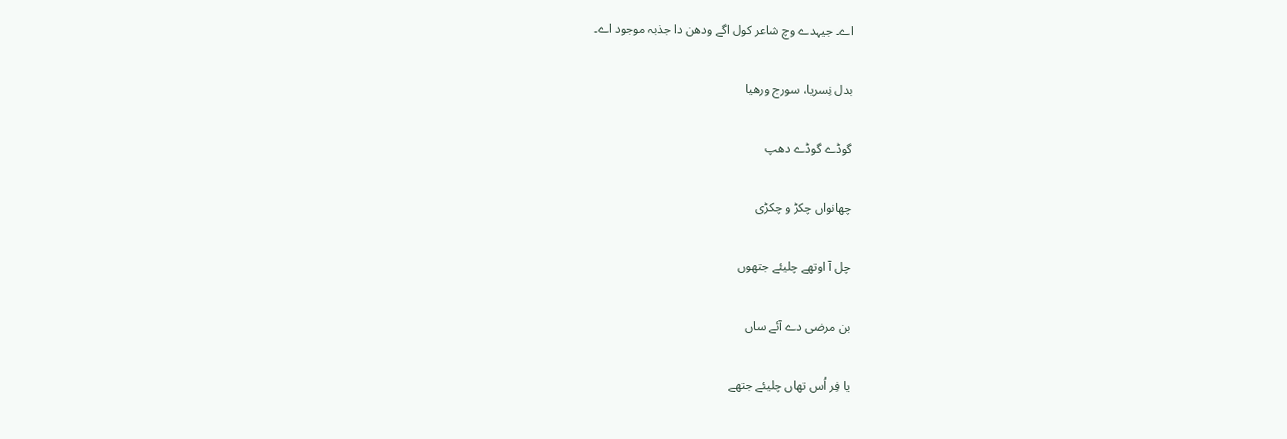اے۔ جیہدے وچ شاعر کول اگے ودھن دا جذبہ موجود اے۔

بدل نِسریا، سورج ورھیا

گوڈے گوڈے دھپ

چھانواں چکڑ و چکڑی

چل آ اوتھے چلیئے جتھوں

بن مرضی دے آئے ساں

یا فِر اُس تھاں چلیئے جتھے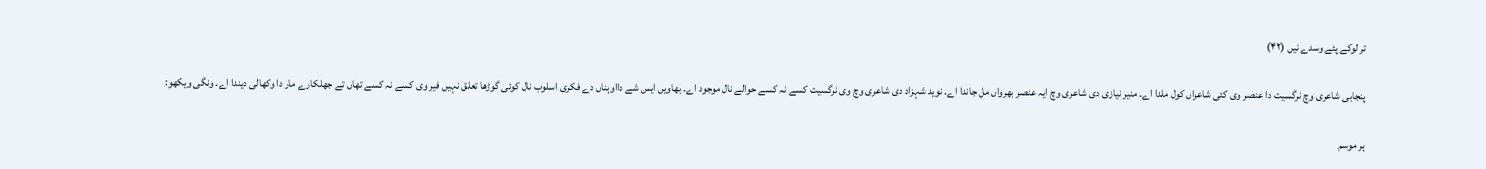تر لوکے پئے وسدے نیں (۴۲)

پنجابی شاعری وچ نرگسیت دا عنصر وی کئی شاعراں کول ملدا اے۔ منیر نیازی دی شاعری وچ ایہ عنصر بھرواں مل جاندا اے۔ نوید شہزاد دی شاعری وچ وی نرگسیت کسے نہ کسے حوالے نال موجود اے۔ بھاویں ایس شے دااوہناں دے فکری اسلوب نال کوئی گوڑھا تعلق نہیں فیر وی کسے نہ کسے تھاں تے جھلکارے مار دا وکھالی دیندا اے۔ ونگی ویکھو:

ہر موسم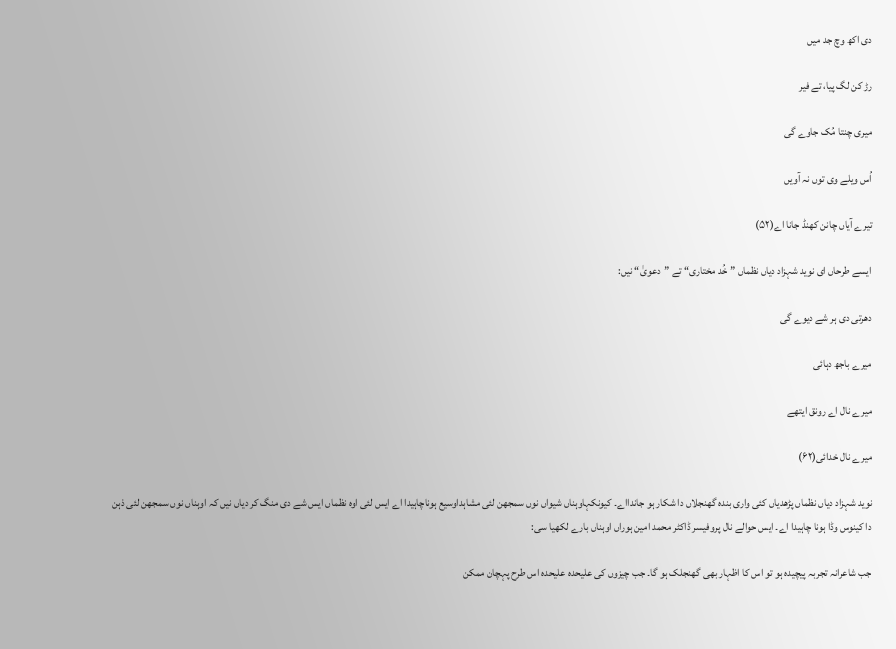دی اکھ وچ جد میں

رڑ کن لگ پیا، تے فیر

میری چنتا مُک جاوے گی

اُس ویلے وی توں نہ آویں

تیرے آیاں چانن کھنڈ جانا اے(۵۲)

ایسے طرحاں ای نوید شہزاد دیاں نظماں ”خُد مختاری“ تے ”دعویٰ“ نیں:

دھرتی دی ہر شے دیوے گی

میرے باجھ دہائی

میرے نال اے رونق ایتھے

میرے نال خدائی(۶۲)

نوید شہزاد دیاں نظماں پڑھدیاں کئی واری بندہ گھنجلاں دا شکار ہو جاندااے۔ کیونکہاوہناں شیواں نوں سمجھن لئی مشاہداوسیع ہوناچاہیدا اے ایس لئی اوہ نظماں ایس شے دی منگ کر دیاں نیں کہ اوہناں نوں سمجھن لئی ذہن دا کینوس وڈا ہونا چاہیدا اے۔ ایس حوالے نال پروفیسر ڈاکٹر محمد امین ہوراں اوہناں بارے لکھیا سی:

جب شاعرانہ تجربہ پیچیدہ ہو تو اس کا اظہار بھی گھنجلک ہو گا۔ جب چیزوں کی علیحدہ علیحدہ اس طرح پہچان ممکن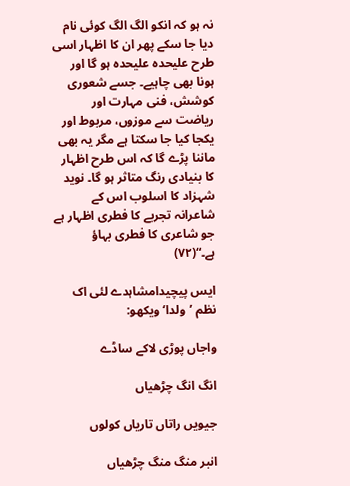نہ ہو کہ انکو الگ الگ کوئی نام دیا جا سکے پھر ان کا اظہار اسی طرح علیحدہ علیحدہ ہو گا اور ہونا بھی چاہیے۔ جسے شعوری کوشش، فنی مہارت اور ریاضت سے موزوں، مربوط اور یکجا کیا جا سکتا ہے مگر یہ بھی ماننا پڑے گا کہ اس طرح اظہار کا بنیادی رنگ متاثر ہو گا۔ نوید شہزاد کا اسلوب اس کے شاعرانہ تجربے کا فطری اظہار ہے جو شاعری کا فطری بہاؤ ہے۔“(۷۲)

ایس پیچیدامشاہدے لئی اک نظم ’ولدا‘ ویکھو:

واجاں پوڑی لاکے ساڈے

انگ انگ چڑھیاں

جیویں راتاں تاریاں کولوں

انبر منگ منگ چڑھیاں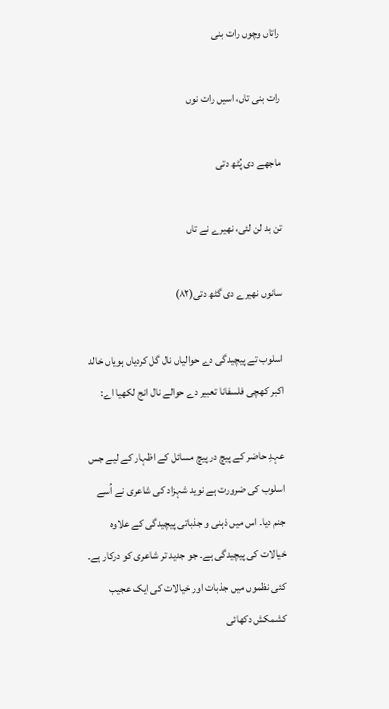راتاں وچوں رات بنی

رات بنی تاں، اسیں رات نوں

ماجھے دی پُٹھ دتی

تن بد لن لئی، نھیرے نے تاں

سانوں نھیرے دی گٹھ دتی(۸۲)

اسلوب تے پیچیدگی دے حوالیاں نال گل کردیاں ہویاں خالد اکبر کھچی فلسفانا تعبیر دے حوالے نال انج لکھیا اے:

عہدِ حاضر کے پیچ در پیچ مسائل کے اظہار کے لیے جس اسلوب کی ضرورت ہے نوید شہزاد کی شاعری نے اُسے جنم دیا۔ اس میں ذہنی و جذباتی پیچیدگی کے علاوہ خیالات کی پیچیدگی ہے۔ جو جدید تر شاعری کو درکار ہے۔ کئی نظموں میں جذبات اور خیالات کی ایک عجیب کشمکش دکھائی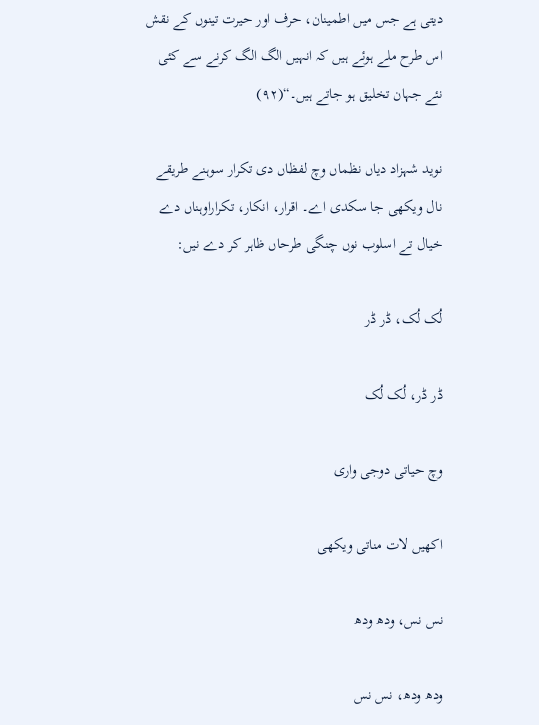دیتی ہے جس میں اطمینان، حرف اور حیرت تینوں کے نقش اس طرح ملے ہوئے ہیں کہ انہیں الگ الگ کرنے سے کئی نئے جہان تخلیق ہو جاتے ہیں۔“(۹۲)

نوید شہزاد دیاں نظماں وچ لفظاں دی تکرار سوہنے طریقے نال ویکھی جا سکدی اے۔ اقرار، انکار، تکراراوہناں دے خیال تے اسلوب نوں چنگی طرحاں ظاہر کر دے نیں:

لُک لُک، ڈر ڈر

ڈر ڈر، لُک لُک

وچ حیاتی دوجی واری

اکھیں لات مناتی ویکھی

نس نس، ودھ ودھ

ودھ ودھ، نس نس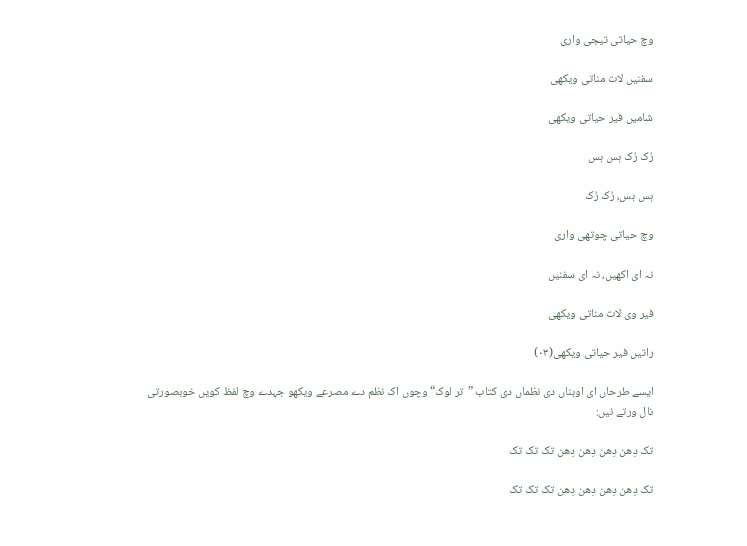وچ حیاتی تیجی واری

سفنیں لات مناتی ویکھی

شامیں فیر حیاتی ویکھی

رُک رُک ہس ہس

ہس ہس، رُک رُک

وچ حیاتی چوتھی واری

نہ ای اکھیں، نہ ای سفنیں

فیر وی لات مناتی ویکھی

راتیں فیر حیاتی ویکھی(۰۳)

ایسے طرحاں ای اوہناں دی نظماں دی کتاب ”تر لوک“ وچوں اک نظم دے مصرعے ویکھو جہدے وچ لفظ کویں خوبصورتی نال ورتے نیں:

تک دِھن دِھن دِھن دِھن تک تک تک

تک دِھن دِھن دِھن دِھن تک تک تک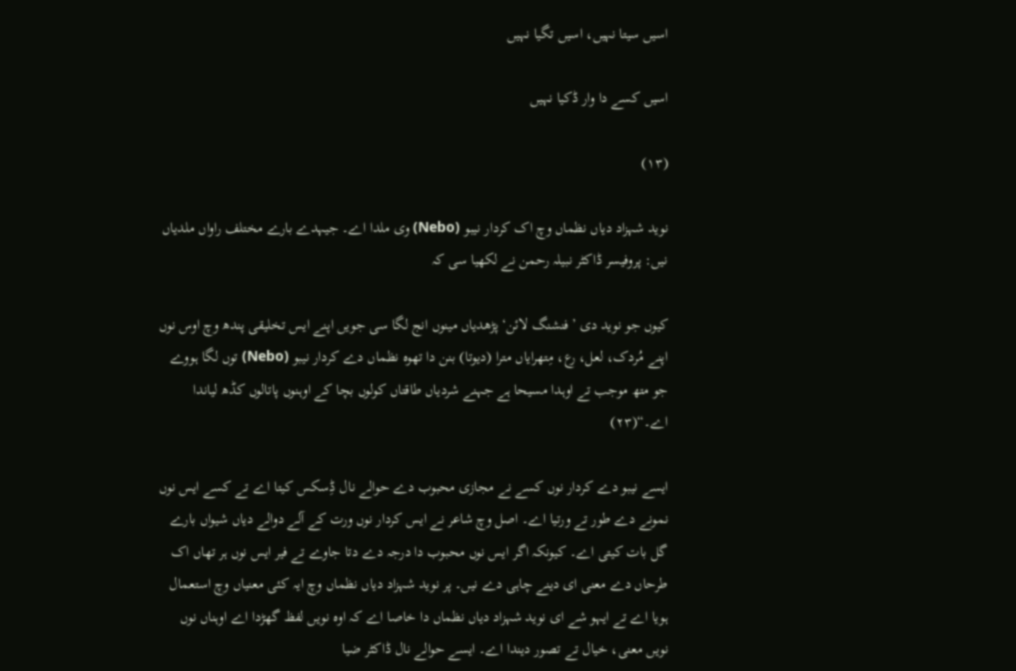اسیں سیتا نہیں، اسیں تگیا نہیں

اسیں کسے دا وار ڈکیا نہیں

(۱۳)

نوید شہزاد دیاں نظماں وچ اک کردار نیبو (Nebo) وی ملدا اے۔ جیہدے بارے مختلف راواں ملدیاں نیں: پروفیسر ڈاکٹر نبیلہ رحمن نے لکھیا سی کہ

کیوں جو نوید دی ’فنشنگ لائن‘ پڑھدیاں مینوں انج لگا سی جویں اپنے ایس تخلیقی پندھ وچ اوس نوں اپنے مُردک، لعل، رع، مِتھرایاں مترا (دیوتا) بنن دا تھوہ نظماں دے کردار نیبو (Nebo) توں لگا ہووے جو متھ موجب تے اوہدا مسیحا ہے جہنے شردیاں طاقتاں کولوں بچا کے اوہنوں پاتالوں کڈھ لیاندا اے۔“(۲۳)

ایسے نیبو دے کردار نوں کسے نے مجازی محبوب دے حوالے نال ڈِسکس کیتا اے تے کسے ایس نوں نمونے دے طور تے ورتیا اے۔ اصل وچ شاعر نے ایس کردار نوں ورت کے آلے دوالے دیاں شیواں بارے گل بات کیتی اے۔ کیونکہ اگر ایس نوں محبوب دا درجہ دے دتا جاوے تے فیر ایس نوں ہر تھاں اک طرحاں دے معنی ای دینے چاہی دے نیں۔ پر نوید شہزاد دیاں نظماں وچ ایہ کئی معنیاں وچ استعمال ہویا اے تے ایہو شے ای نوید شہزاد دیاں نظماں دا خاصا اے کہ اوہ نویں لفظ گھڑدا اے اوہناں نوں نویں معنی، خیال تے تصور دیندا اے۔ ایسے حوالے نال ڈاکٹر ضیا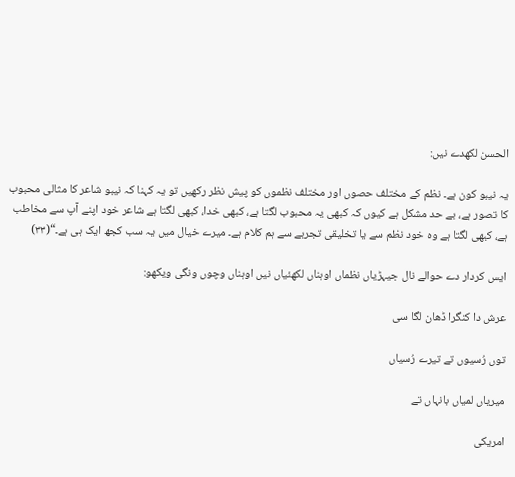الحسن لکھدے نیں:

یہ نیبو کون ہے۔ نظم کے مختلف حصوں اور مختلف نظموں کو پیش نظر رکھیں تو یہ کہنا کہ نیبو شاعر کا مثالی محبوب کا تصور ہے، بے حد مشکل ہے کیوں کہ کبھی یہ محبوب لگتا ہے، کبھی خدا، کبھی لگتا ہے شاعر خود اپنے آپ سے مخاطب ہے، کبھی لگتا ہے وہ خود نظم سے یا تخلیقی تجربے سے ہم کلام ہے۔ میرے خیال میں یہ سب کجھ ایک ہی ہے۔“(۳۳)

ایس کردار دے حوالے نال جیہڑیاں نظماں اوہناں لکھئیاں نیں اوہناں وچوں ونگی ویکھو:

عرش دا کنگرا ڈھان لگا سی

توں رُسیوں تے تیرے رُسیاں

میریاں لمیاں بانہاں تے

امریکی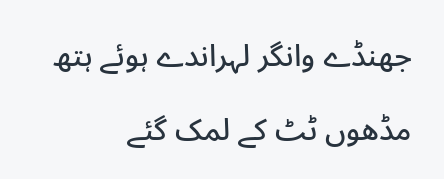جھنڈے وانگر لہراندے ہوئے ہتھ

مڈھوں ٹٹ کے لمک گئے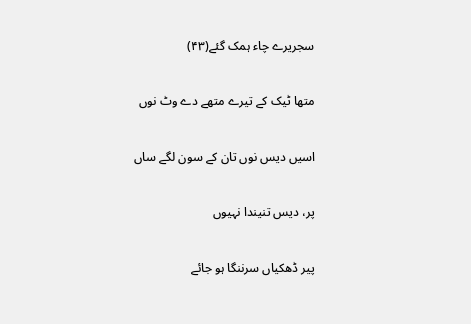سجریرے چاء ہمک گئے(۴۳)

متھا ٹیک کے تیرے متھے دے وٹ نوں

اسیں دیس نوں تان کے سون لگے ساں

پر، دیس تنیندا نہیوں

پیر ڈھکیاں سرننگا ہو جائے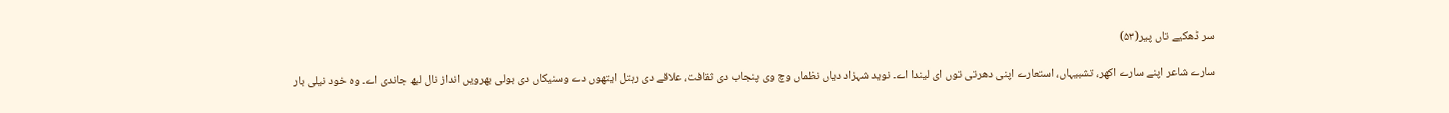سر ڈھکیے تاں پیر(۵۳)

سارے شاعر اپنے سارے اکھر، تشبیہاں، استعارے اپنی دھرتی توں ای لیندا اے۔ نوید شہزاد دیاں نظماں وچ وی پنجاب دی ثقافت، علاقے دی رہتل ایتھوں دے وسنیکاں دی بولی بھرویں انداز نال لبھ جاندی اے۔ وہ خود نیلی بار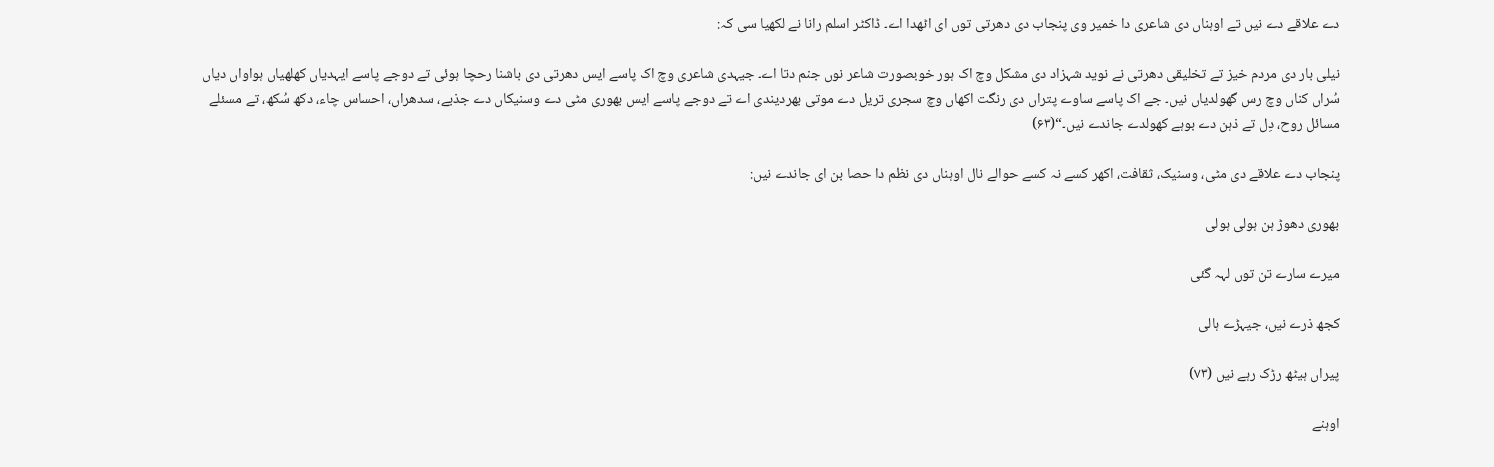دے علاقے دے نیں تے اوہناں دی شاعری دا خمیر وی پنجاب دی دھرتی توں ای اٹھدا اے۔ ڈاکٹر اسلم رانا نے لکھیا سی کہ:

نیلی بار دی مردم خیز تے تخلیقی دھرتی نے نوید شہزاد دی مشکل وچ اک ہور خوبصورت شاعر نوں جنم دتا اے۔ جیہدی شاعری وچ اک پاسے ایس دھرتی دی باشنا رحچا ہوئی تے دوجے پاسے ایہدیاں کھلھیاں ہواواں دیاں سُراں کناں وچ رس گھولدیاں نیں۔ جے اک پاسے ساوے پتراں دی رنگت اکھاں وچ سجری تریل دے موتی بھردیندی اے تے دوجے پاسے ایس بھوری مٹی دے وسنیکاں دے جذبے، سدھراں، احساس چاء، دکھ سُکھ، تے مسئلے مسائل روح، دِل تے ذہن دے بوہے کھولدے جاندے نیں۔“(۶۳)

پنجاب دے علاقے دی مٹی، وسنیک، ثقافت، اکھر کسے نہ کسے حوالے نال اوہناں دی نظم دا حصا بن ای جاندے نیں:

بھوری دھوڑ ہن ہولی ہولی

میرے سارے تن توں لہہ گئی

کجھ ذرے نیں، جیہڑے ہالی

پیراں ہیٹھ رڑک رہے نیں (۷۳)

اوہنے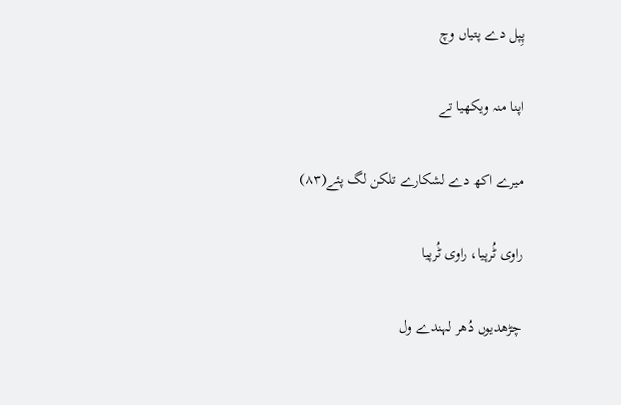پِپل دے پتیاں وچ

اپنا منہ ویکھیا تے

میرے اکھ دے لشکارے تلکن لگ پئے(۸۳)

راوی ٹُرپیا، راوی ٹُرپیا

چڑھدیوں دُھر لہندے ول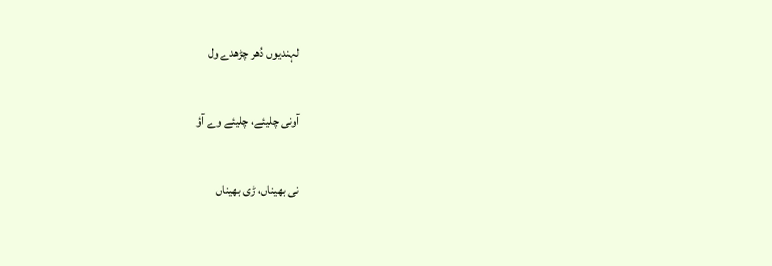لہندیوں دُھر چڑھدے ول

آونی چلیئے، چلیئے وے آؤ

نی بھیناں، ڑی بھیناں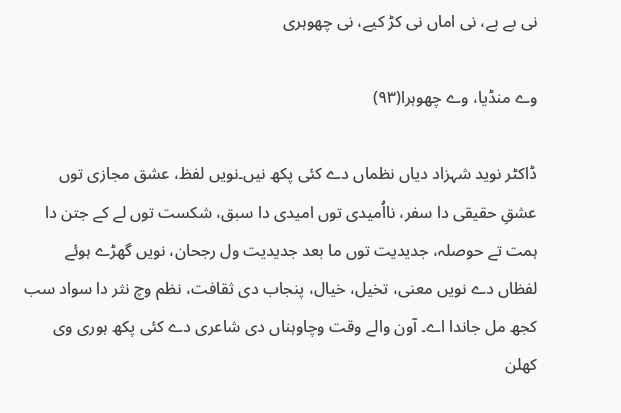نی بے بے، نی اماں نی کڑ کیے، نی چھوہری

وے منڈیا، وے چھوہرا(۹۳)

ڈاکٹر نوید شہزاد دیاں نظماں دے کئی پکھ نیں۔نویں لفظ، عشق مجازی توں عشقِ حقیقی دا سفر، نااُمیدی توں امیدی دا سبق، شکست توں لے کے جتن دا ہمت تے حوصلہ، جدیدیت توں ما بعد جدیدیت ول رجحان، نویں گھڑے ہوئے لفظاں دے نویں معنی، تخیل، خیال، پنجاب دی ثقافت، نظم وچ نثر دا سواد سب کجھ مل جاندا اے۔ آون والے وقت وچاوہناں دی شاعری دے کئی پکھ ہوری وی کھلن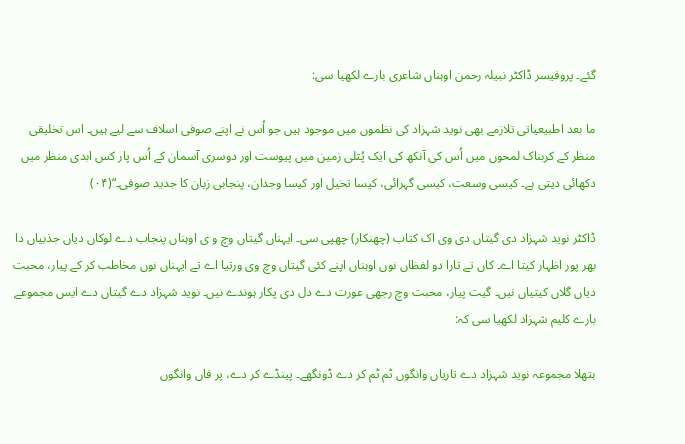گئے۔ پروفیسر ڈاکٹر نبیلہ رحمن اوہناں شاعری بارے لکھیا سی:

ما بعد اطبیعیاتی تلازمے بھی نوید شہزاد کی نظموں میں موجود ہیں جو اُس نے اپنے صوفی اسلاف سے لیے ہیں۔ اس تخلیقی منظر کے کربناک لمحوں میں اُس کی آنکھ کی ایک پُتلی زمین میں پیوست اور دوسری آسمان کے اُس پار کس ابدی منظر میں دکھائی دیتی ہے۔ کیسی وسعت، کیسی گہرائی، کیسا تخیل اور کیسا وجدان، پنجابی زبان کا جدید صوفی۔“(۰۴)

ڈاکٹر نوید شہزاد دی گیتاں دی وی اک کتاب (چھنکار) چھپی سی۔ ایہناں گیتاں وچ و ی اوہناں پنجاب دے لوکاں دیاں جذبیاں دا بھر پور اظہار کیتا اے۔ کاں تے تارا دو لفظاں نوں اوہناں اپنے کئی گیتاں وچ وی ورتیا اے تے ایہناں نوں مخاطب کر کے پیار، محبت دیاں گلاں کیتیاں نیں۔ گیت پیار، محبت وچ رجھی عورت دے دل دی پکار ہوندے نیں۔ نوید شہزاد دے گیتاں دے ایس مجموعے بارے کلیم شہزاد لکھیا سی کہ:

ہتھلا مجموعہ نوید شہزاد دے تاریاں وانگوں ٹم ٹم کر دے ڈونگھے۔ پینڈے کر دے، پر فاں وانگوں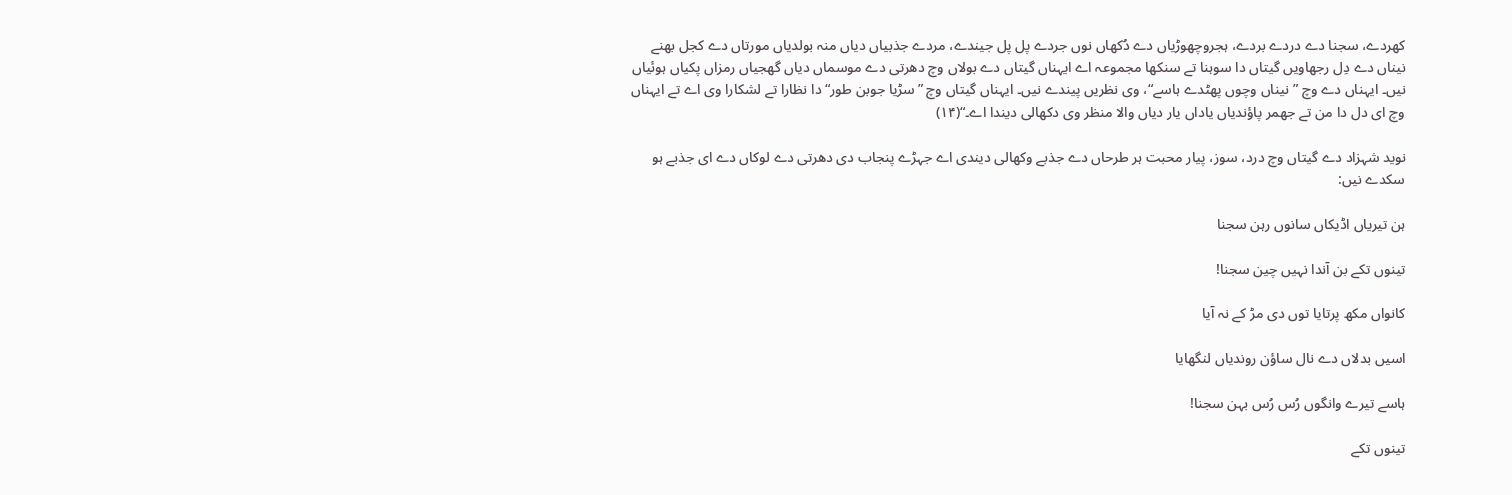کھردے، سجنا دے دردے بردے، ہجروچھوڑیاں دے دُکھاں نوں جردے پل پل جیندے، مردے جذبیاں دیاں منہ بولدیاں مورتاں دے کجل بھنے نیناں دے دِل رجھاویں گیتاں دا سوہنا تے سنکھا مجموعہ اے ایہناں گیتاں دے بولاں وچ دھرتی دے موسماں دیاں گھجیاں رمزاں پکیاں ہوئیاں نیں۔ ایہناں دے وچ ”نیناں وچوں پھٹدے ہاسے“، وی نظریں پیندے نیں۔ ایہناں گیتاں وچ ”سڑیا جوبن طور“ دا نظارا تے لشکارا وی اے تے ایہناں وچ ای دل دا من تے جھمر پاؤندیاں یاداں یار دیاں والا منظر وی دکھالی دیندا اے۔“(۱۴)

نوید شہزاد دے گیتاں وچ درد، سوز، پیار محبت ہر طرحاں دے جذبے وکھالی دیندی اے جہڑے پنجاب دی دھرتی دے لوکاں دے ای جذبے ہو سکدے نیں:

ہن تیریاں اڈیکاں سانوں رہن سجنا

تینوں تکے بن آندا نہیں چین سجنا!

کانواں مکھ پرتایا توں دی مڑ کے نہ آیا

اسیں بدلاں دے نال ساؤن روندیاں لنگھایا

ہاسے تیرے وانگوں رُس رُس بہن سجنا!

تینوں تکے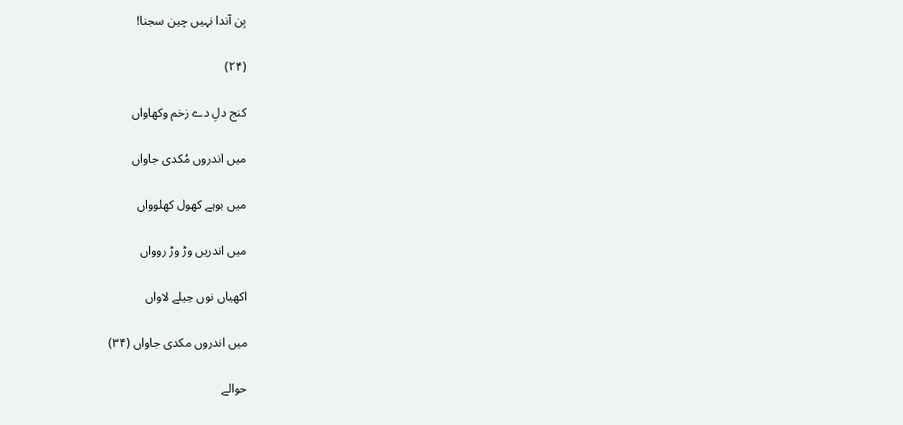بِن آندا نہیں چین سجنا!

(۲۴)

کنج دلِ دے زخم وکھاواں

میں اندروں مُکدی جاواں

میں بوہے کھول کھلوواں

میں اندریں وڑ وڑ روواں

اکھیاں نوں حِیلے لاواں

میں اندروں مکدی جاواں (۳۴)

حوالے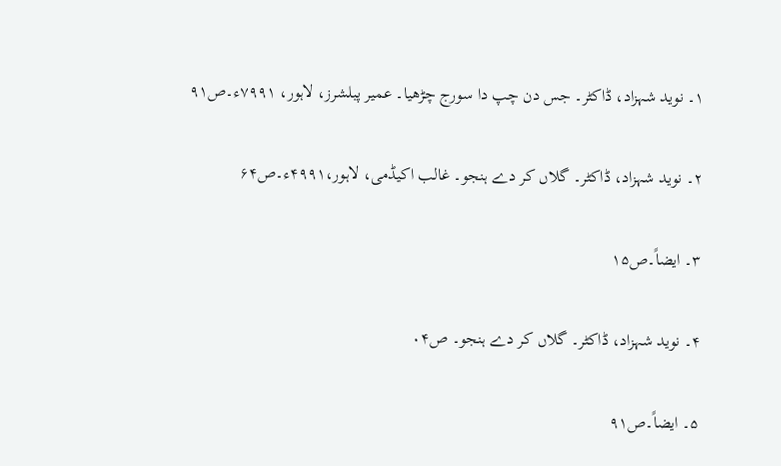۱۔ نوید شہزاد، ڈاکٹر۔ جس دن چپ دا سورج چڑھیا۔ عمیر پبلشرز، لاہور، ۷۹۹۱ء۔ص۹۱

۲۔ نوید شہزاد، ڈاکٹر۔ گلاں کر دے ہنجو۔ غالب اکیڈمی، لاہور،۴۹۹۱ء۔ص۶۴

۳۔ ایضاً۔ص۱۵

۴۔ نوید شہزاد، ڈاکٹر۔ گلاں کر دے ہنجو۔ ص۰۴

۵۔ ایضاً۔ص۹۱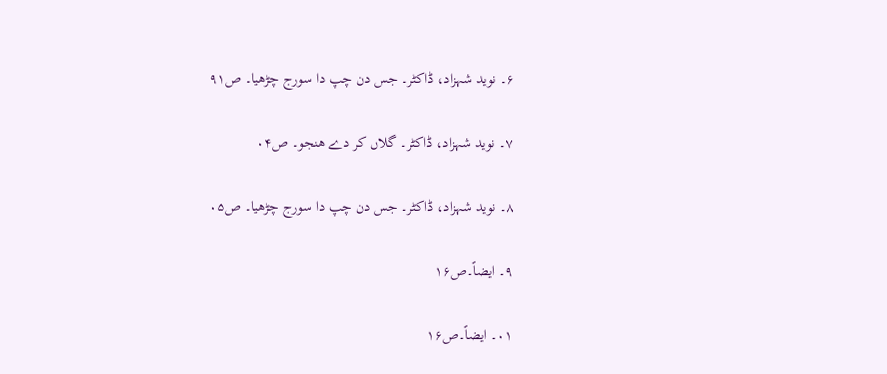۶۔ نوید شہزاد، ڈاکٹر۔ جس دن چپ دا سورج چڑھیا۔ ص۹۱

۷۔ نوید شہزاد، ڈاکٹر۔ گلاں کر دے ھنجو۔ ص۰۴

۸۔ نوید شہزاد، ڈاکٹر۔ جس دن چپ دا سورج چڑھیا۔ ص۰۵

۹۔ ایضاً۔ص۱۶

۰۱۔ ایضاً۔ص۱۶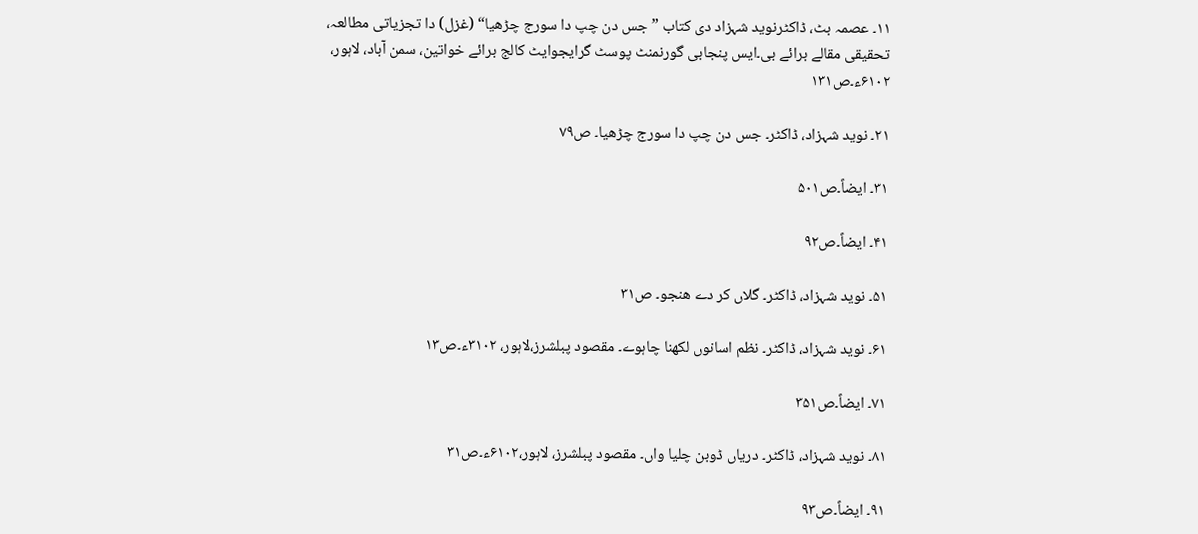۱۱۔ عصمہ بٹ، ڈاکٹرنوید شہزاد دی کتاب ”جس دن چپ دا سورج چڑھیا“ (غزل) دا تجزیاتی مطالعہ، تحقیقی مقالے برائے بی۔ایس پنجابی گورنمنٹ پوسٹ گرایجوایٹ کالج برائے خواتین، سمن آباد، لاہور، ۶۱۰۲ء۔ص۱۳۱

۲۱۔ نوید شہزاد، ڈاکٹر۔ جس دن چپ دا سورج چڑھیا۔ ص۷۹

۳۱۔ ایضاً۔ص۵۰۱

۴۱۔ ایضاً۔ص۹۲

۵۱۔ نوید شہزاد، ڈاکٹر۔ گلاں کر دے ھنجو۔ ص۳۱

۶۱۔ نوید شہزاد، ڈاکٹر۔ نظم اسانوں لکھنا چاہوے۔ مقصود پبلشرز،لاہور، ۳۱۰۲ء۔ص۱۳

۷۱۔ ایضاً۔ص۳۵۱

۸۱۔ نوید شہزاد، ڈاکٹر۔ دریاں ڈوبن چلیا واں۔ مقصود پبلشرز، لاہور،۶۱۰۲ء۔ص۳۱

۹۱۔ ایضاً۔ص۹۳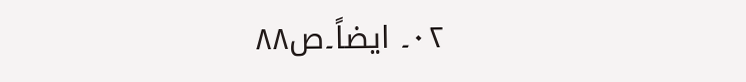۰۲۔ ایضاً۔ص۸۸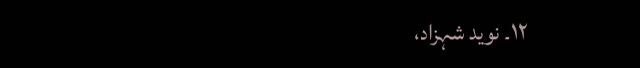۱۲۔ نوید شہزاد،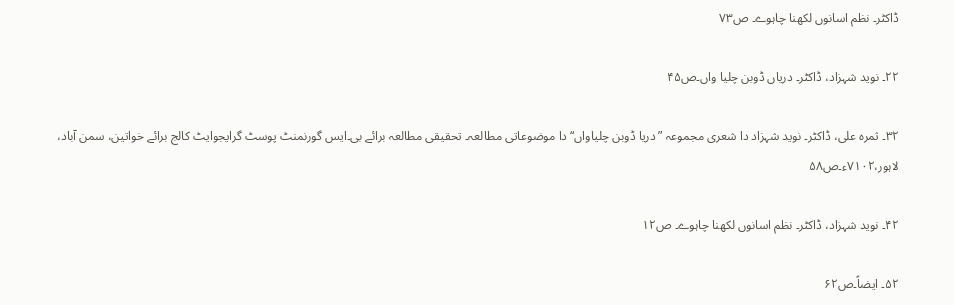ڈاکٹر۔ نظم اسانوں لکھنا چاہوے۔ ص۷۳

۲۲۔ نوید شہزاد، ڈاکٹر۔ دریاں ڈوبن چلیا واں۔ص۴۵

۳۲۔ ثمرہ علی، ڈاکٹر۔ نوید شہزاد دا شعری مجموعہ ”دریا ڈوبن چلیاواں“ دا موضوعاتی مطالعہ۔ تحقیقی مطالعہ برائے بی۔ایس گورنمنٹ پوسٹ گرایجوایٹ کالج برائے خواتین، سمن آباد، لاہور،۷۱۰۲ء۔ص۵۸

۴۲۔ نوید شہزاد، ڈاکٹر۔ نظم اسانوں لکھنا چاہوے۔ ص۱۲

۵۲۔ ایضاً۔ص۶۲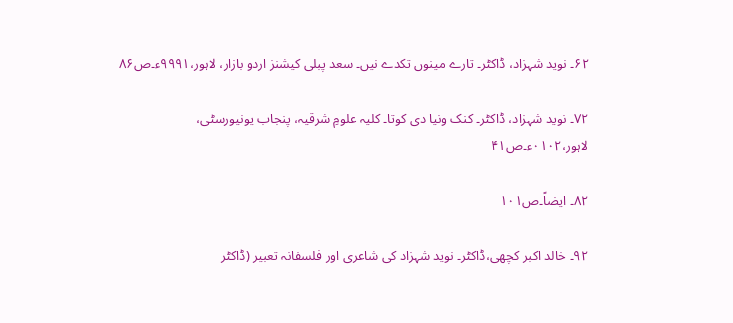۶۲۔ نوید شہزاد، ڈاکٹر۔ تارے مینوں تکدے نیں۔ سعد پبلی کیشنز اردو بازار، لاہور،۹۹۹۱ء۔ص۸۶

۷۲۔ نوید شہزاد، ڈاکٹر۔ کنک ونیا دی کوتا۔ کلیہ علومِ شرقیہ، پنجاب یونیورسٹی، لاہور،۰۱۰۲ء۔ص۴۱

۸۲۔ ایضاً۔ص۱۰۱

۹۲۔ خالد اکبر کچھی،ڈاکٹر۔ نوید شہزاد کی شاعری اور فلسفانہ تعبیر (ڈاکٹر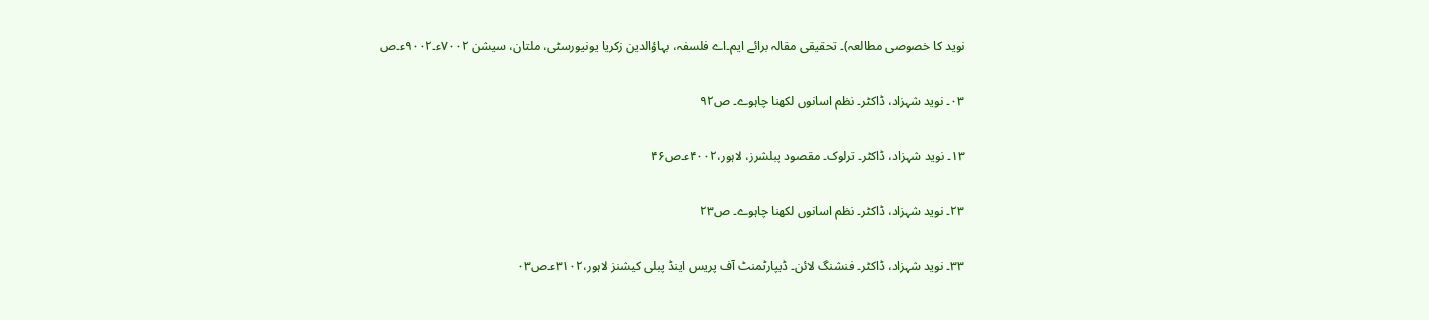نوید کا خصوصی مطالعہ)۔ تحقیقی مقالہ برائے ایم۔اے فلسفہ، بہاؤالدین زکریا یونیورسٹی، ملتان، سیشن ۷۰۰۲ء۔۹۰۰۲ء۔ص

۰۳۔ نوید شہزاد، ڈاکٹر۔ نظم اسانوں لکھنا چاہوے۔ ص۹۲

۱۳۔ نوید شہزاد، ڈاکٹر۔ ترلوک۔ مقصود پبلشرز، لاہور،۴۰۰۲ء۔ص۴۶

۲۳۔ نوید شہزاد، ڈاکٹر۔ نظم اسانوں لکھنا چاہوے۔ ص۲۳

۳۳۔ نوید شہزاد، ڈاکٹر۔ فنشنگ لائن۔ ڈیپارٹمنٹ آف پریس اینڈ پبلی کیشنز لاہور،۳۱۰۲ء۔ص۰۳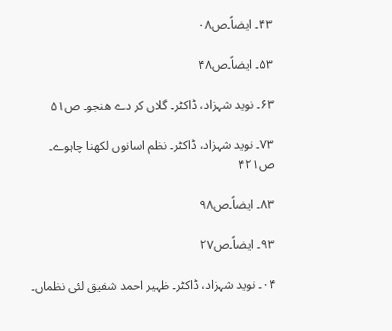۴۳۔ ایضاً۔ص۰۸

۵۳۔ ایضاً۔ص۴۸

۶۳۔ نوید شہزاد، ڈاکٹر۔ گلاں کر دے ھنجو۔ ص۵۱

۷۳۔ نوید شہزاد، ڈاکٹر۔ نظم اسانوں لکھنا چاہوے۔ ص۴۲۱

۸۳۔ ایضاً۔ص۹۸

۹۳۔ ایضاً۔ص۲۷

۰۴۔ نوید شہزاد، ڈاکٹر۔ ظہیر احمد شفیق لئی نظماں۔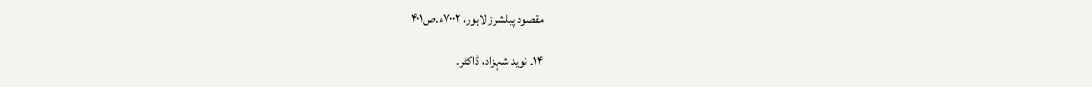مقصود پبلشرز لاہور، ۷۰۰۲ء۔ص۴۰۱

۱۴۔ نوید شہزاد، ڈاکٹر۔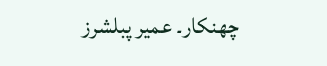چھنکار۔ عمیر پبلشرز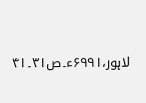لاہور،۶۹۹۱ء۔ص۳۱۔۴۱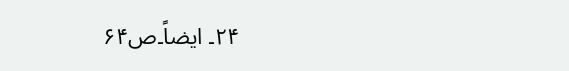۲۴۔ ایضاً۔ص۶۴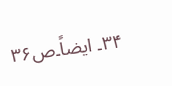۳۴۔ ایضاً۔ص۳۶